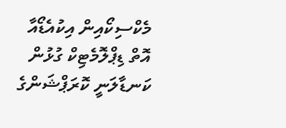މެކްސިކޯއިން އިކުއެޑޯއާ އޮތް ޑިޕްލޮމެޓިކް ގުޅުން ކަނޑާލަނީ ކޮރަޕްޝަންގެ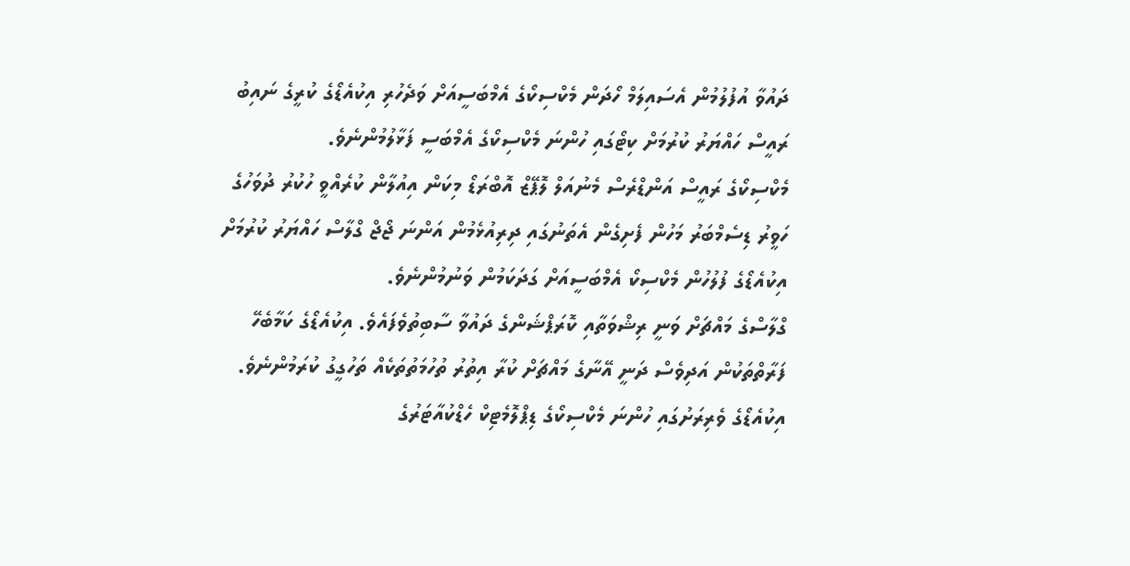ދައުވާ އުފުލުމުން އެސައިލަމް ހޯދަން މެކްސިކޯގެ އެމްބަސީއަށް ވަދެހުރި އިކުއެޑޯގެ ކުރީގެ ނައިބު ރައީސް ހައްޔަރު ކުރުމަށް ކިޓޯގައި ހުންނަ މެކްސިކޯގެ އެމްބަސީ ފަޅާލުމުންނެވެ.
މެކްސިކޯގެ ރައީސް އަންޑްރެސް މެނުއަލް ލޮޕޭޒް އޮބްރަޑޯ މިކަން އިއުލާން ކުރެއްވީ ހުކުރު ދުވަހުގެ ހަވީރު ޑިސެމްބަރު މަހުން ފެށިގެން އެތަނުގައި ދިރިއުޅެމުން އަންނަ ޖޯޖް ގްލާސް ހައްޔަރު ކުރުމަށް އިކުއެޑޯގެ ފުލުހުން މެކްސިކޯ އެމްބަސީއަށް ގަދަކަމުން ވަނުމުންނެވެ.
ގްލާސްގެ މައްޗަށް ވަނީ ރިޝްވަތާއި ކޮރަޕްޝަންގެ ދައުވާ ސާބިތުވެފައެވެ. އިކުއެޑޯގެ ކަމާބެހޭ ފަރާތްތަކުން އަދިވެސް ދަނީ އޭނާގެ މައްޗަށް ކުރާ އިތުރު ތުހުމަތުތަކެއް ތަހުގީގު ކުރަމުންނެވެ.
އިކުއެޑޯގެ ވެރިރަށުގައި ހުންނަ މެކްސިކޯގެ ޑިޕްލޮމެޓިކް ހެޑްކުއާޓަރުގެ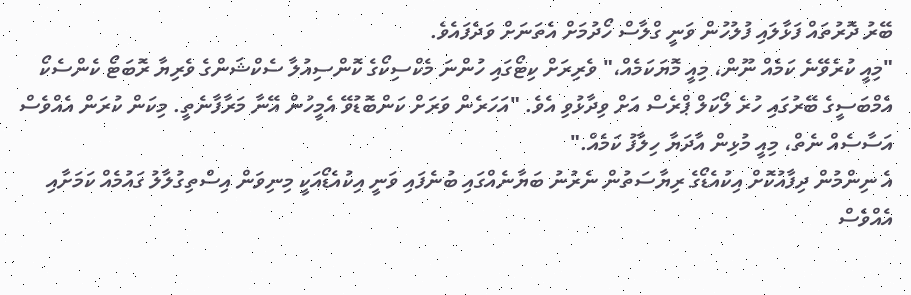ބޭރު ދޮރުތައް ފަޅާލައި ފުލުހުން ވަނީ ގްލާސް ހޯދުމަށް އެތަނަށް ވަދެފައެވެ.
"މިއީ ކުރެވޭނެ ކަމެއް ނޫން، މިއީ މޮޔަކަމެއް،" ވެރިރަށް ކިޓޯގައި ހުންނަ މެކްސިކޯގެ ކޮންސިއުލާ ސެކްޝަންގެ ވެރިޔާ ރޮބަޓޯ ކެންސެކޯ އެމްބަސީގެ ބޭރުގައި ހުރެ ލޯކަލް ޕްރެސް އަށް ވިދާޅުވި އެވެ. "އަހަރެން ވަރަށް ކަންބޮޑުވޭ އެމީހުން އޭނާ މަރާފާނެތީ. މިކަން ކުރަން އެއްވެސް އަސާސެއް ނެތް، މިއީ މުޅިން އާދަޔާ ހިލާފު ކަމެއް."
އެ ނިންމުން ދިފާއުކޮށް އިކުއެޑޯގެ ރިޔާސަތުން ނެރުނު ބަޔާނެއްގައި ބުނެފައި ވަނީ އިކުއެޑޯއަކީ މިނިވަން އިސްތިގުލާލު ގައުމެއް ކަމަށާއި އެއްވެސް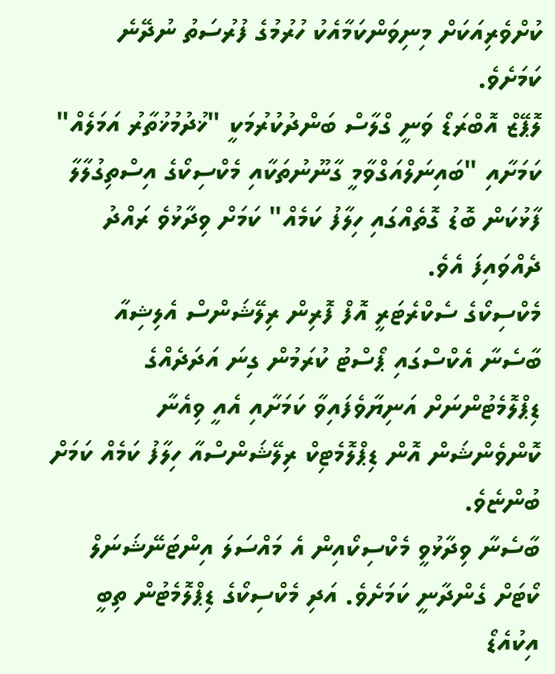ކުށްވެރިއަކަށް މިނިވަންކަމާއެކު ހުރުމުގެ ފުރުސަތު ނުދޭނެ ކަމަށެވެ.
ލޮޕޭޒް އޮބްރަޑޯ ވަނީ ގްލާސް ބަންދުކުރުމަކީ "ޚުދުމުޚުތާރު އަމަލެއް" ކަމަށާއި "ބައިނަލްއަގްވާމީ ގާނޫނުތަކާއި މެކްސިކޯގެ އިސްތިގުލާލާ ފާޅުކަން ބޮޑު ގޮތެއްގައި ހިލާފު ކަމެއް" ކަމަށް ވިދާޅުވެ ރައްދު ދެއްވައިފަ އެވެ.
މެކްސިކޯގެ ސެކްރެޓަރީ އޮފް ފޮރިން ރިލޭޝަންސް އެލިޝިއާ ބާސެނާ އެކްސްގައި ޕޯސްޓު ކުރަމުން ގިނަ އަދަދެއްގެ ޑިޕްލޮމެޓުންނަށް އަނިޔާވެފައިވާ ކަމަށާއި އެއީ ވިއެނާ ކޮންވެންޝަން އޮން ޑިޕްލޮމެޓިކް ރިލޭޝަންސްއާ ހިލާފު ކަމެއް ކަމަށް ބުންޏެވެ.
ބާސެނާ ވިދާޅުވީ މެކްސިކޯއިން އެ މައްސަލަ އިންޓަނޭޝަނަލް ކޯޓަށް ގެންދާނީ ކަމަށެވެ. އަދި މެކްސިކޯގެ ޑިޕްލޮމެޓުން ތިބީ އިކުއެޑޯ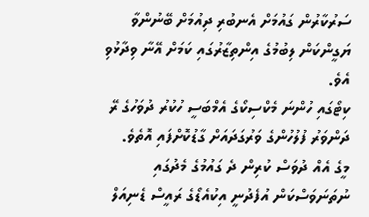ސަރުކާރުން ގައުމަށް އެނބުރި ދިއުމަށް ބޭނުންވާ ޔަގީންކަން ލިބުމުގެ އިންތިޒާރުގައި ކަމަށް އޭނާ ވިދާޅުވި އެވެ.
ކިޓޯގައި ހުންނަ މެކްސިކޯގެ އެމްބަސީ ހުކުރު ދުވަހުގެ ރޭ ދަންވަރު ފުލުހުންގެ ވަރުގަދައަށް ގާޑުކޮށްފައި އޮތެވެ.
މީގެ އެއް ދުވަސް ކުރިން ދެ ގައުމުގެ މެދުގައި ނުތަނަވަސްކަން އުފެދުނީ އިކުއެޑޯގެ ރައީސް ޑެނިއަލް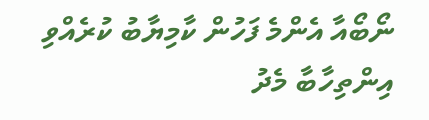ނޯބޯއާ އެންމެ ފަހުން ކާމިޔާބު ކުރެއްވި އިންތިހާބާ މެދު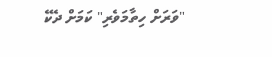"ވަރަށް ހިތާމަވެރި" ކަމަށް ދެކޭ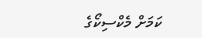ކަމަށް މެކްސިކޯގެ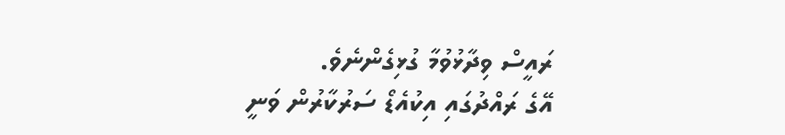ރައީސް ވިދާޅުވުމާ ގުޅިގެންނެވެ.
އޭގެ ރައްދުގައި އިކުއެޑޯ ސަރުކާރުން ވަނީ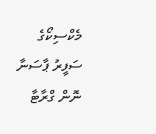މެކްސިކޯގެ ސަފީރު ޕާސަނާ ނޮން ގްރާޓާ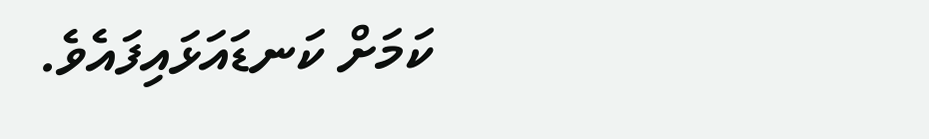ކަމަށް ކަނޑައަޅައިފައެވެ.